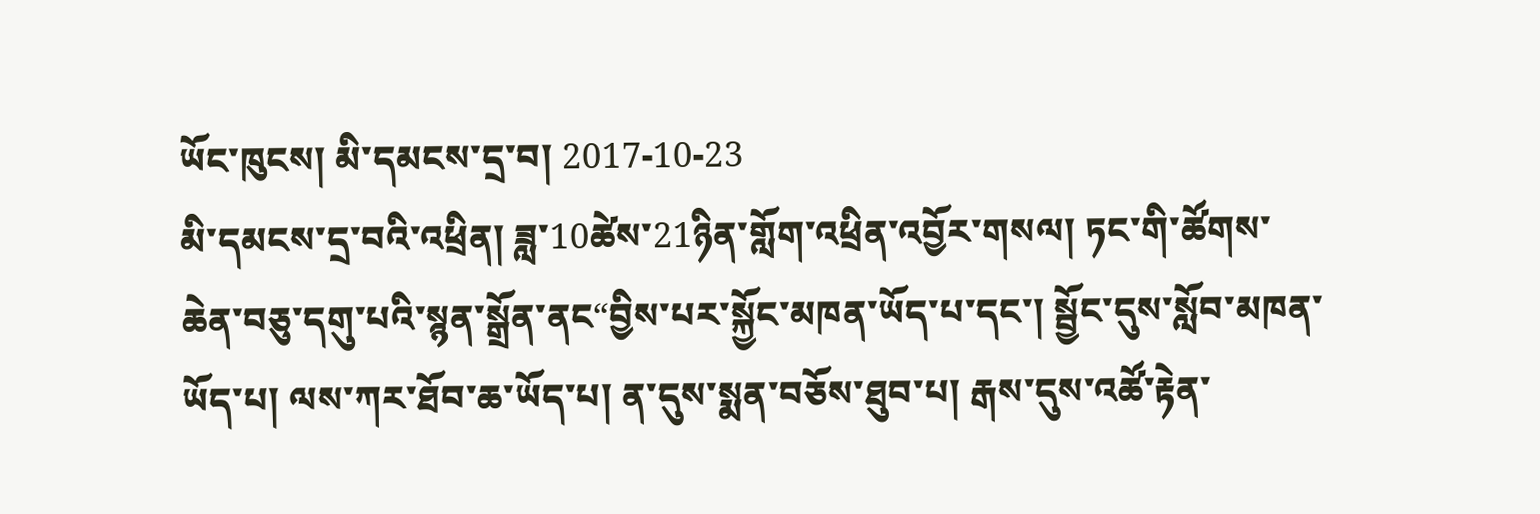ཡོང་ཁུངས། མི་དམངས་དྲ་བ། 2017-10-23
མི་དམངས་དྲ་བའི་འཕྲིན། ཟླ་10ཚེས་21ཉིན་གློག་འཕྲིན་འབྱོར་གསལ། ཏང་གི་ཚོགས་ཆེན་བཅུ་དགུ་པའི་སྙན་སྒྲོན་ནང“བྱིས་པར་སྐྱོང་མཁན་ཡོད་པ་དང་། སྦྱོང་དུས་སློབ་མཁན་ཡོད་པ། ལས་ཀར་ཐོབ་ཆ་ཡོད་པ། ན་དུས་སྨན་བཅོས་ཐུབ་པ། རྒས་དུས་འཚོ་རྟེན་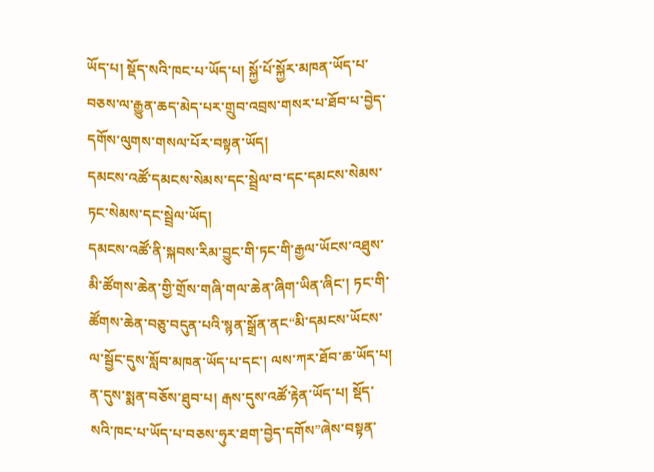ཡོད་པ། སྡོད་སའི་ཁང་པ་ཡོད་པ། སྐྱོ་པོ་སྐྱོར་མཁན་ཡོད་པ་བཅས་ལ་རྒྱུན་ཆད་མེད་པར་གྲུབ་འབྲས་གསར་པ་ཐོབ་པ་བྱེད་དགོས་ལུགས་གསལ་པོར་བསྟན་ཡོད།
དམངས་འཚོ་དམངས་སེམས་དང་སྦྲེལ་བ་དང་དམངས་སེམས་ཏང་སེམས་དང་སྦྲེལ་ཡོད།
དམངས་འཚོ་ནི་སྐབས་རིམ་བྱུང་གི་ཏང་གི་རྒྱལ་ཡོངས་འཐུས་མི་ཚོགས་ཆེན་གྱི་གྲོས་གཞི་གལ་ཆེན་ཞིག་ཡིན་ཞིང་། ཏང་གི་ཚོགས་ཆེན་བཅུ་བདུན་པའི་སྙན་སྒྲོན་ནང“མི་དམངས་ཡོངས་ལ་སྦྱོང་དུས་སློབ་མཁན་ཡོད་པ་དང་། ལས་ཀར་ཐོབ་ཆ་ཡོད་པ། ན་དུས་སྨན་བཅོས་ཐུབ་པ། རྒས་དུས་འཚོ་རྟེན་ཡོད་པ། སྡོད་སའི་ཁང་པ་ཡོད་པ་བཅས་ཧུར་ཐག་བྱེད་དགོས”ཞེས་བསྟན་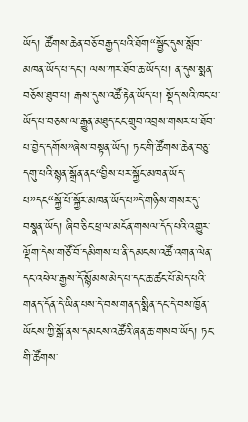ཡོད། ཚོགས་ཆེན་བཅོ་བརྒྱད་པའི་ཐོག“སྦྱོང་དུས་སློབ་མཁན་ཡོད་པ་དང་། ལས་ཀར་ཐོབ་ཆ་ཡོད་པ། ན་དུས་སྨན་བཅོས་ཐུབ་པ། རྒས་དུས་འཚོ་རྟེན་ཡོད་པ། སྡོད་སའི་ཁང་པ་ཡོད་པ་བཅས་ལ་རྒྱུན་མཐུད་ངང་གྲུབ་འབྲས་གསར་པ་ཐོབ་པ་བྱེད་དགོས”ཞེས་བསྟན་ཡོད། ཏང་གི་ཚོགས་ཆེན་བཅུ་དགུ་པའི་སྙན་སྒྲོན་ནང“བྱིས་པར་སྐྱོང་མཁན་ཡོད་པ”དང“སྐྱོ་པོ་སྐྱོར་མཁན་ཡོད་པ”དེ་གཉིས་གསར་དུ་བསྣན་ཡོད། ཞིབ་ཅིང་ཕྲ་ལ་མངོན་གསལ་དོད་པའི་འགྱུར་ལྡོག་དེས་གཙོ་བོ་དམིགས་པ་ནི་དམངས་འཚོ་འགན་ལེན་དང་འཕེལ་རྒྱས་དོ་སྙོམས་མེད་པ་དང་ཆ་ཚང་པོ་མེད་པའི་གནད་དོན་དེ་ཡིན་པས་དེ་བས་གནད་སྨིན་དང་དེ་བས་ཁྱོན་ཡོངས་ཀྱི་སྒོ་ནས་དམངས་འཚོའི་ཞན་ཆ་གསབ་ཡོད། ཏང་གི་ཚོགས་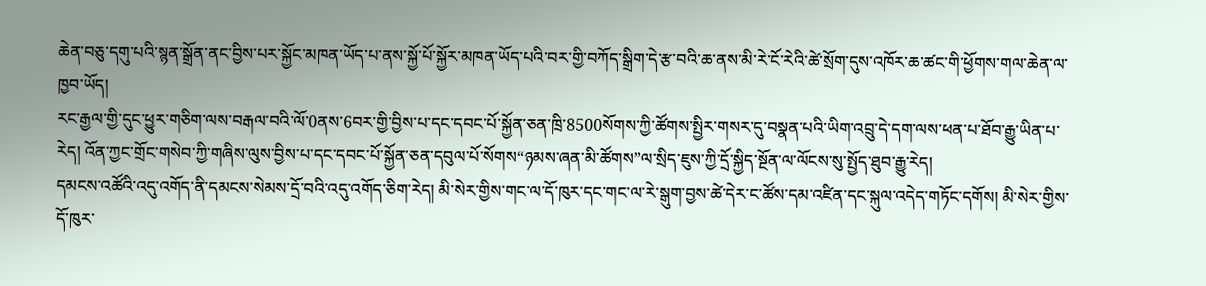ཆེན་བཅུ་དགུ་པའི་སྙན་སྒྲོན་ནང་བྱིས་པར་སྐྱོང་མཁན་ཡོད་པ་ནས་སྐྱོ་པོ་སྐྱོར་མཁན་ཡོད་པའི་བར་གྱི་བཀོད་སྒྲིག་དེ་རྩ་བའི་ཆ་ནས་མི་རེ་ངོ་རེའི་ཚེ་སྲོག་དུས་འཁོར་ཆ་ཚང་གི་ཕྱོགས་གལ་ཆེན་ལ་ཁྱབ་ཡོད།
རང་རྒྱལ་གྱི་དུང་ཕྱུར་གཅིག་ལས་བརྒལ་བའི་ལོ་0ནས་6བར་གྱི་བྱིས་པ་དང་དབང་པོ་སྐྱོན་ཅན་ཁྲི་8500སོགས་ཀྱི་ཚོགས་སྤྱིར་གསར་དུ་བསྣན་པའི་ཡིག་འབྲུ་དེ་དག་ལས་ཕན་པ་ཐོབ་རྒྱུ་ཡིན་པ་རེད། འོན་ཀྱང་གྲོང་གསེབ་ཀྱི་གཞིས་ལུས་བྱིས་པ་དང་དབང་པོ་སྐྱོན་ཅན་དབུལ་པོ་སོགས“ཉམས་ཞན་མི་ཚོགས”ལ་སྲིད་ཇུས་ཀྱི་དྲོ་སྐྱིད་སྔོན་ལ་ལོངས་སུ་སྤྱོད་ཐུབ་རྒྱུ་རེད།
དམངས་འཚོའི་འདུ་འགོད་ནི་དམངས་སེམས་དྲོ་བའི་འདུ་འགོད་ཅིག་རེད། མི་སེར་གྱིས་གང་ལ་དོ་ཁུར་དང་གང་ལ་རེ་སྒུག་བྱས་ཚེ་དེར་ང་ཚོས་དམ་འཛིན་དང་སྐུལ་འདེད་གཏོང་དགོས། མི་སེར་གྱིས་དོ་ཁུར་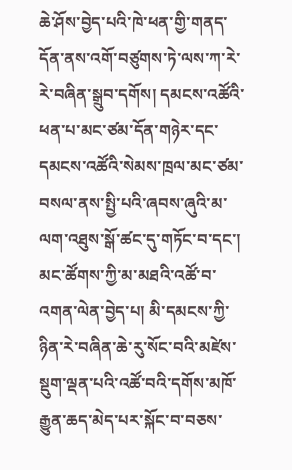ཆེ་ཤོས་བྱེད་པའི་ཁེ་ཕན་གྱི་གནད་དོན་ནས་འགོ་བཙུགས་ཏེ་ལས་ཀ་རེ་རེ་བཞིན་སྒྲུབ་དགོས། དམངས་འཚོའི་ཕན་པ་མང་ཙམ་དོན་གཉེར་དང་དམངས་འཚོའི་སེམས་ཁྲལ་མང་ཙམ་བསལ་ནས་སྤྱི་པའི་ཞབས་ཞུའི་མ་ལག་འཐུས་སྒོ་ཚང་དུ་གཏོང་བ་དང་། མང་ཚོགས་ཀྱི་མ་མཐའི་འཚོ་བ་འགན་ལེན་བྱེད་པ། མི་དམངས་ཀྱི་ཉིན་རེ་བཞིན་ཆེ་རུ་སོང་བའི་མཛེས་སྡུག་ལྡན་པའི་འཚོ་བའི་དགོས་མཁོ་རྒྱུན་ཆད་མེད་པར་སྐོང་བ་བཅས་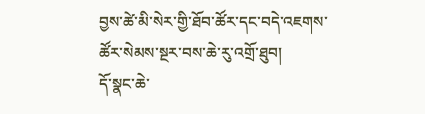བྱས་ཚེ་མི་སེར་གྱི་ཐོབ་ཚོར་དང་བདེ་འཇགས་ཚོར་སེམས་སྔར་བས་ཆེ་རུ་འགྲོ་ཐུབ།
དོ་སྣང་ཆེ་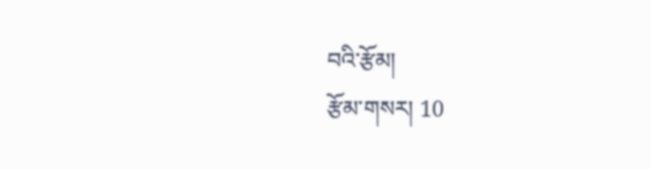བའི་རྩོམ།
རྩོམ་གསར། 10